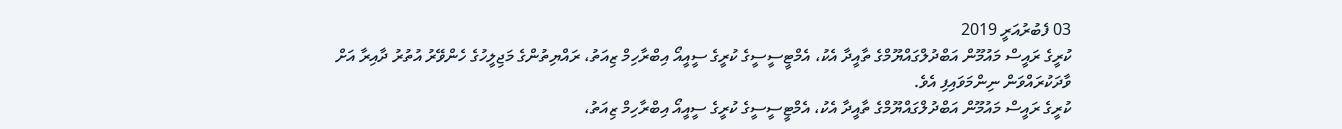03 ފެބުރުއަރީ 2019
ކުރީގެ ރައީސް މައުމޫން އަބްދުލްގައްޔޫމްގެ ތާއީދާ އެކު، އެމްޓީސީސީގެ ކުރީގެ ސީއީއޯ އިބްރާހިމް ޒިއަތު، ރައްޔިތުންގެ މަޖިލީހުގެ ހެންވޭރު އުތުރު ދާއިރާ އަށް ވާދަކުރައްވަން ނިންމަވައިފި އެވެ.
ކުރީގެ ރައީސް މައުމޫން އަބްދުލްގައްޔޫމްގެ ތާއީދާ އެކު، އެމްޓީސީސީގެ ކުރީގެ ސީއީއޯ އިބްރާހިމް ޒިއަތު،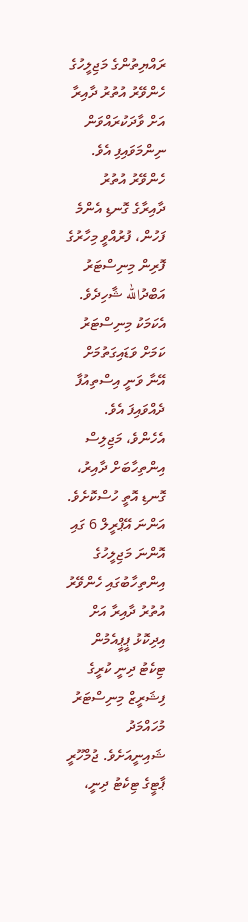ރައްޔިތުންގެ މަޖިލީހުގެ ހެންވޭރު އުތުރު ދާއިރާ އަށް ވާދަކުރައްވަން ނިންމަވައިފި އެވެ.
ހެންވޭރު އުތުރު ދާއިރާގެ ގޮނޑި އެންމެ ފަހުން، ފުރުއްވީ މިހާރުގެ ފޮރިން މިނިސްޓަރު އަބްދުالله ޝާހިދެވެ. އެކަމަކު މިނިސްޓަރު ކަމަށް ވަޑައިގަތުމަށް އޭނާ ވަނީ އިސްތިއުފާ ދެއްވައިފަ އެވެ. އެހެންވެ، މަޖިލިސް އިންތިހާބަށް ދާއިރު، ގޮނޑި އޮތީ ހުސްކޮށެވެ.
އަންނަ އޭޕްރީލް 6 ގައި އޮންނަ މަޖިލީހުގެ އިންތިހާބުގައި ހެންވޭރު އުތުރު ދާއިރާ އަށް އިދިކޮޅު ޕީޕީއެމުން ޓިކެޓު ދިނީ ކުރީގެ ފިޝަރީޒް މިނިސްޓަރު މުހައްމަދު ޝައިނީއަށެވެ. ޖުމްހޫރީ ޕާޓީގެ ޓިކެޓު ދިނީ،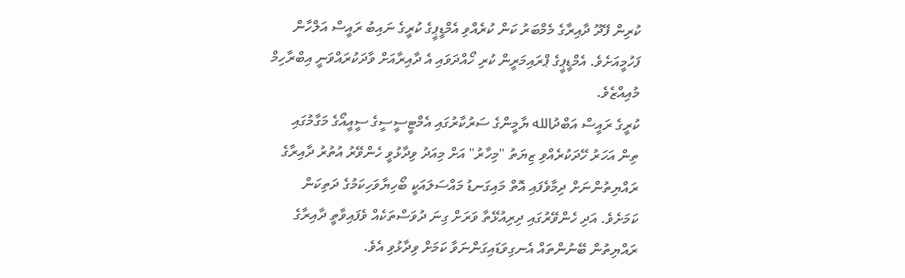ކުރިން ފޭދޫ ދާއިރާގެ މެމްބަރު ކަން ކުރެއްވި އެމްޑީޕީގެ ކުރީގެ ނައިބު ރައީސް އަލްހާން ފަހުމީއަށެވެ. އެމްޑީޕީގެ ޕްރައިމަރީން ކުރި ހޯއްދަވައި އެ ދާއިރާއަށް ވާދަކުރައްވަނީ އިބްރާހިމް މުއިއްޒެވެ.
ކުރީގެ ރައީސް އަބްދުالله ޔާމީންގެ ސަރުކާރުގައި އެމްޓީސީސީގެ ސީއީއޯގެ މަގާމުގައި ތިން އަހަރު ހޭދަކުރެއްވި ޒިޔަތު "މިހާރު" އަށް މިއަދު ވިދާޅުވީ ހެންވޭރު އުތުރު ދާއިރާގެ ރައްޔިތުންނަށް ދިމާވެފައި އޮތް މައިގަނޑު މައްސަލައަކީ ބޯހިޔާވަހިކަމުގެ ދަތިކަން ކަމަށެވެ. އަދި ހެންވޭރުގައި ދިރިއުޅޭތާ ވަރަށް ގިނަ ދުވަސްތަކެއް ވެފައިވާތީ ދާއިރާގެ ރައްޔިތުން ބޭނުންތައް އެނގިވަޑައިގަންނަވާ ކަމަށް ވިދާޅުވި އެވެ.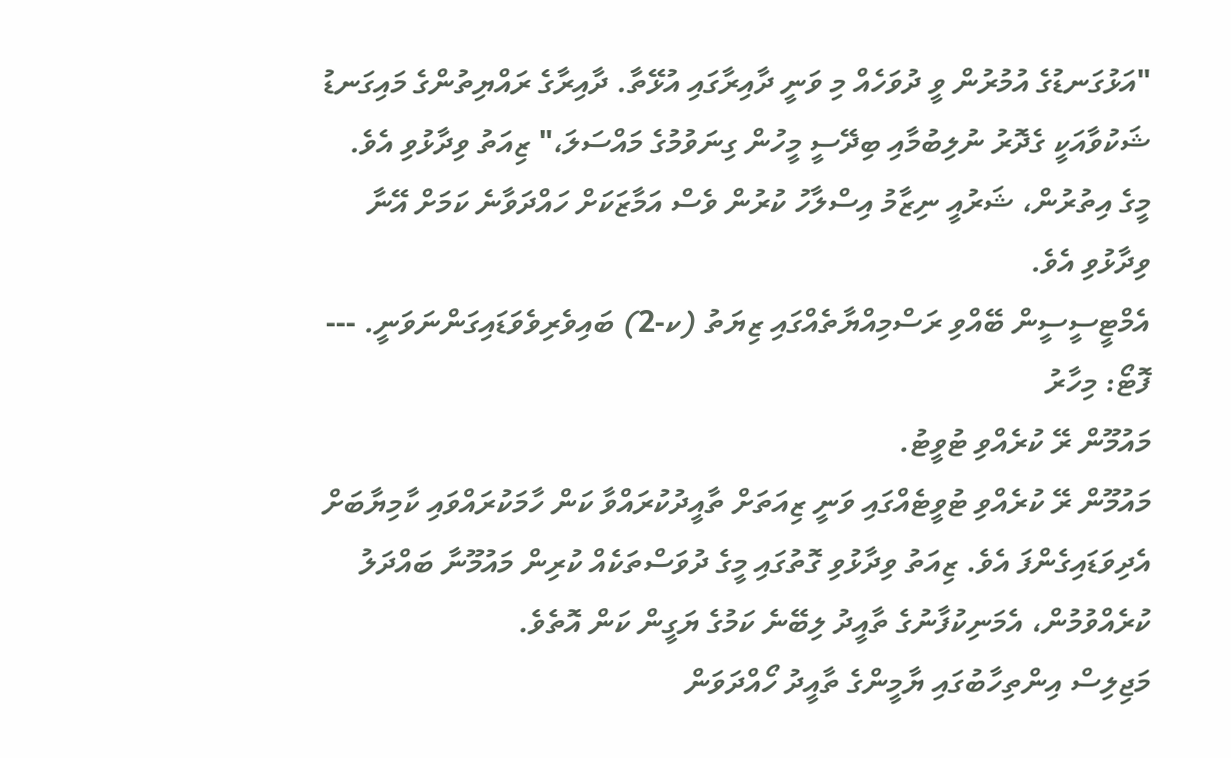"އަޅުގަނޑުގެ އުމުރުން ވީ ދުވަހެއް މި ވަނީ ދާއިރާގައި އުޅޭތާ. ދާއިރާގެ ރައްޔިތުންގެ މައިގަނޑު ޝަކުވާއަކީ ގެދޮރު ނުލިބުމާއި ބިދޭސީ މީހުން ގިނަވުމުގެ މައްސަލަ،" ޒިއަތު ވިދާޅުވި އެވެ.
މީގެ އިތުރުން، ޝަރުއީ ނިޒާމު އިސްލާހު ކުރުން ވެސް އަމާޒަކަށް ހައްދަވާނެ ކަމަށް އޭނާ ވިދާޅުވި އެވެ.
އެމްޓީސީސީން ބޭއްވި ރަސްމިއްޔާތެއްގައި ޒިޔަތު (ކ-2) ބައިވެރިވެވަޑައިގަންނަވަނީ. --- ފޮޓޯ: މިހާރު
މައުމޫން ރޭ ކުރެއްވި ޓުވީޓު.
މައުމޫން ރޭ ކުރެއްވި ޓުވީޓެއްގައި ވަނީ ޒިއަތަށް ތާއީދުކުރައްވާ ކަން ހާމަކުރައްވައި ކާމިޔާބަށް އެދިވަޑައިގެންފަ އެވެ. ޒިއަތު ވިދާޅުވި ގޮތުގައި މީގެ ދުވަސްތަކެއް ކުރިން މައުމޫނާ ބައްދަލު ކުރެއްވުމުން، އެމަނިކުފާނުގެ ތާއީދު ލިބޭނެ ކަމުގެ ޔަގީން ކަން އޮތެވެ.
މަޖިލިސް އިންތިހާބުގައި ޔާމީންގެ ތާއީދު ހޯއްދަވަން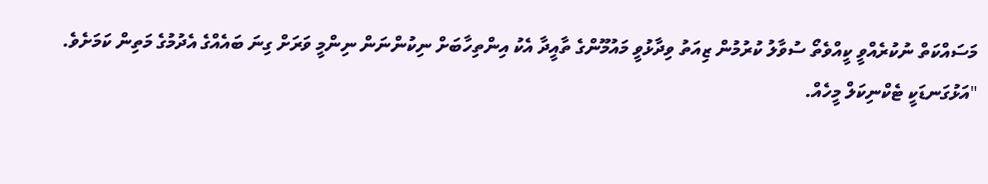މަސައްކަތް ނުކުރެއްވީ ކީއްވެތޯ ސުވާލު ކުރުމުން ޒިއަތު ވިދާޅުވީ މައުމޫންގެ ތާއީދާ އެކު އިންތިހާބަށް ނިކުންނަން ނިންމީ ވަރަށް ގިނަ ބައެއްގެ އެދުމުގެ މަތިން ކަމަށެވެ.
"އަޅުގަނޑަކީ ޓެކްނިކަލް މީހެއް.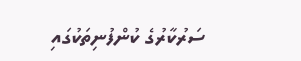ސަރުކާރުގެ ކުންފުނިތަކުގައި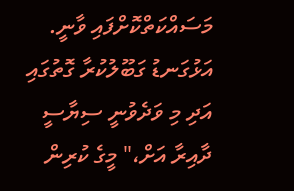މަސައްކަތްކޮށްފައި ވާނީ. އަޅުގަނޑު ގަބޫލުކުރާ ގޮތުގައި އަދި މި ވަދެވުނީ ސިޔާސީ ދާއިރާ އަށް،" މީގެ ކުރިން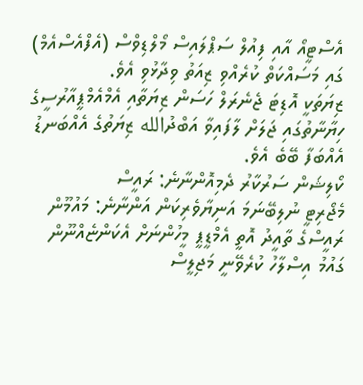އެސްޓީއޯ އާއި ފިއުލް ސަޕްލައިސް މޯލްޑިވްސް (އެފްއެސްއެމް) ގައި މަސައްކަތް ކުރެއްވި ޒިއަތު ވިދާޅުވި އެވެ.
ޒިޔަތަކީ އޮޑިޓަ ޖެނެރަލް ހަސަން ޒިޔަތާއި އެމްއެމްޕީއާރުސީގެ ހިޔާނާތުގައި ޖަލަށް ލާފައިވާ އަބްދުالله ޒިޔަތުގެ އެއްބަނޑު އެއްބަފާ ބޭބެ އެވެ.
ކޯލިޝަން ސަރުކާރު ދެމިއޮންނާނެ: ރައީސް
މެޖޯރިޓީ ނުލިބޭނަމަ އަނިޔާވެރިކަން އަންނާނެ: މައުމޫން
ރައީސްގެ ތާއީދު އޮތީ އެމްޑީޕީ މީހުންނަށް އެކަންޏެއްނޫން
ގައުމު އިސްލާހު ކުރެވޭނީ މަޖިލީސް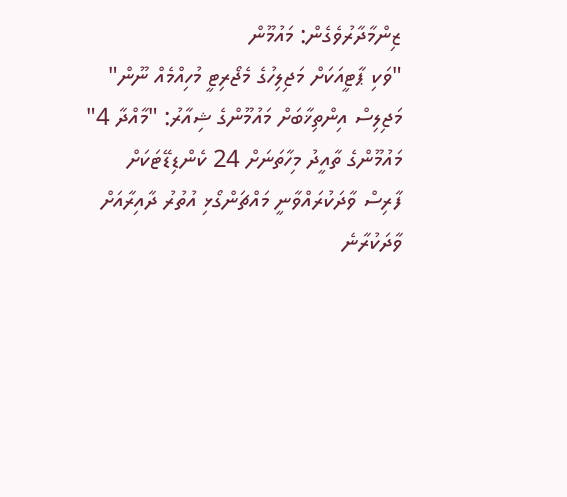ޒިންމާދާރުވެގެން: މައުމޫން
"ވަކި ޕާޓީއަކަށް މަޖިލިހުގެ މެޖޯރިޓީ މުހިއްމެއް ނޫން"
މަޖިލިސް އިންތިޚާބަށް މައުމޫންގެ ޝިއާރު: "މާއްދާ 4"
މައުމޫންގެ ތާއީދު މިހާތަނަށް 24 ކެންޑިޑޭޓަކަށް
ފާރިސް ވާދަކުރައްވާނީ މައްޗަންގޯޅި އުތުރު ދާއިރާއަށް
ވާދަކުރާނެ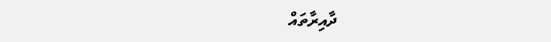ދާއިރާތައް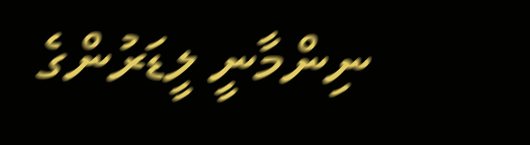ނިންމާނީ ލީޑަރުންގެ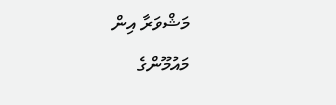މަޝްވަރާ އިން
މައުމޫންގެ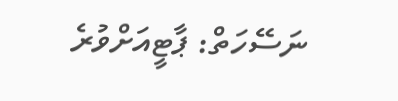ނަސޭހަތް: ޕާޓީއަށްވުރެ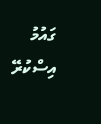ގައުމު އިސްކުރޭ